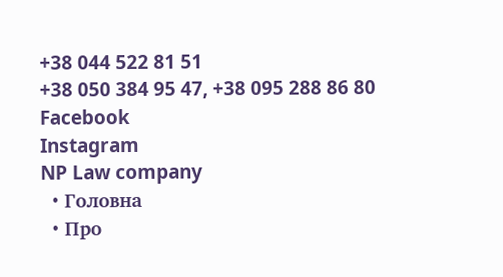+38 044 522 81 51
+38 050 384 95 47, +38 095 288 86 80
Facebook
Instagram
NP Law company
  • Головна
  • Про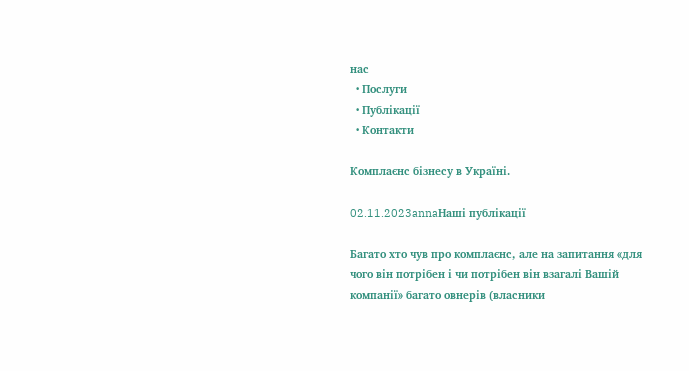нас
  • Послуги
  • Публікації
  • Контакти

Комплаєнс бізнесу в Україні.

02.11.2023annaНаші публікації

Багато хто чув про комплаєнс, але на запитання «для чого він потрібен і чи потрібен він взагалі Вашій компанії» багато овнерів (власники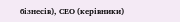бізнесів), СЕО (керівники)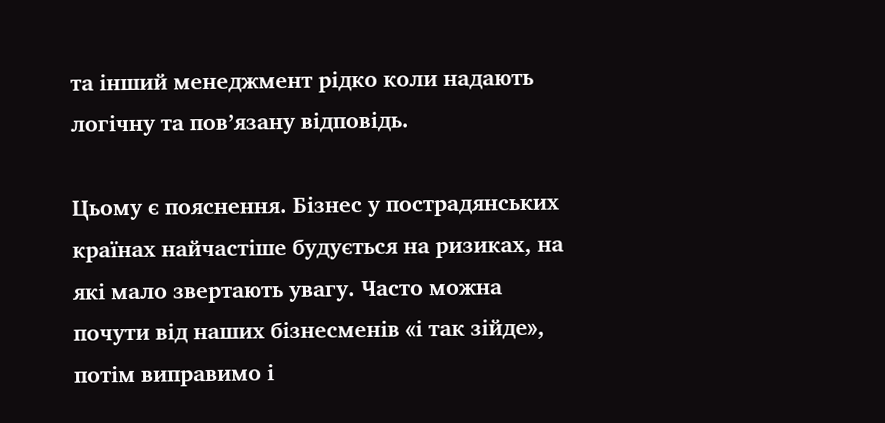та інший менеджмент рідко коли надають логічну та пов’язану відповідь.

Цьому є пояснення. Бізнес у пострадянських країнах найчастіше будується на ризиках, на які мало звертають увагу. Часто можна почути від наших бізнесменів «і так зійде», потім виправимо і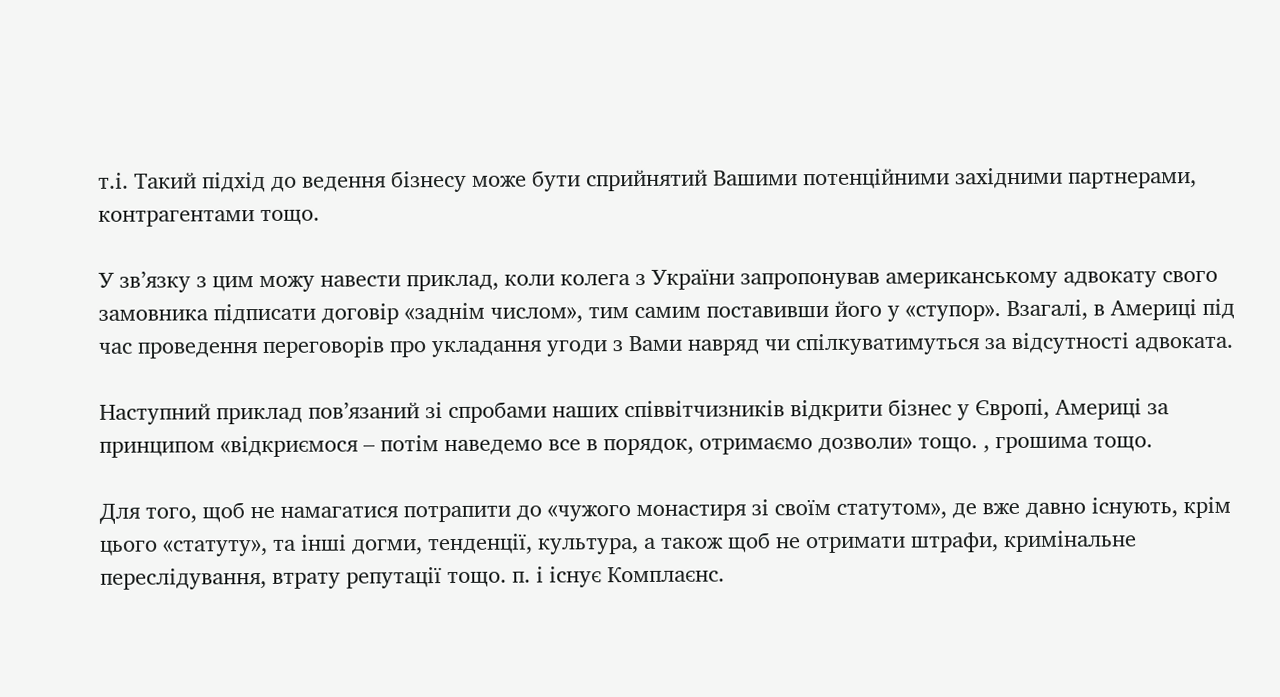т.і. Такий підхід до ведення бізнесу може бути сприйнятий Вашими потенційними західними партнерами, контрагентами тощо.

У зв’язку з цим можу навести приклад, коли колега з України запропонував американському адвокату свого замовника підписати договір «заднім числом», тим самим поставивши його у «ступор». Взагалі, в Америці під час проведення переговорів про укладання угоди з Вами навряд чи спілкуватимуться за відсутності адвоката.

Наступний приклад пов’язаний зі спробами наших співвітчизників відкрити бізнес у Європі, Америці за принципом «відкриємося – потім наведемо все в порядок, отримаємо дозволи» тощо. , грошима тощо.

Для того, щоб не намагатися потрапити до «чужого монастиря зі своїм статутом», де вже давно існують, крім цього «статуту», та інші догми, тенденції, культура, а також щоб не отримати штрафи, кримінальне переслідування, втрату репутації тощо. п. і існує Комплаєнс.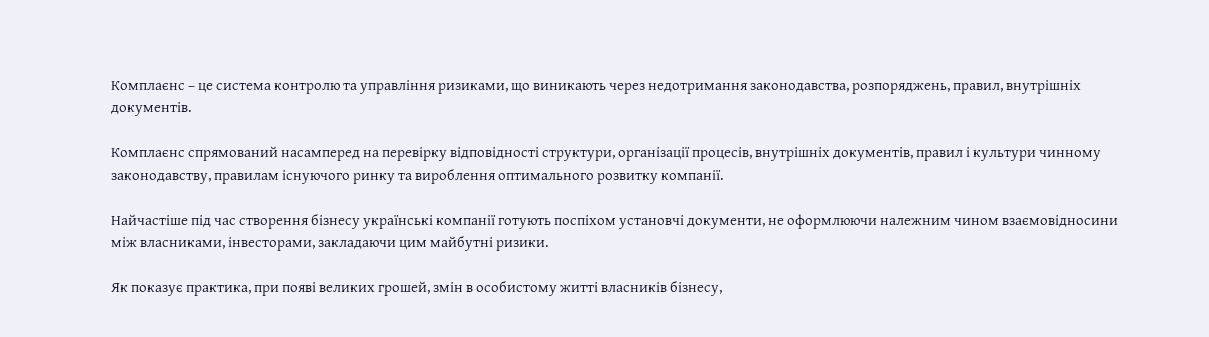Комплаєнс – це система контролю та управління ризиками, що виникають через недотримання законодавства, розпоряджень, правил, внутрішніх документів.

Комплаєнс спрямований насамперед на перевірку відповідності структури, організації процесів, внутрішніх документів, правил і культури чинному законодавству, правилам існуючого ринку та вироблення оптимального розвитку компанії.

Найчастіше під час створення бізнесу українські компанії готують поспіхом установчі документи, не оформлюючи належним чином взаємовідносини між власниками, інвесторами, закладаючи цим майбутні ризики.

Як показує практика, при появі великих грошей, змін в особистому житті власників бізнесу,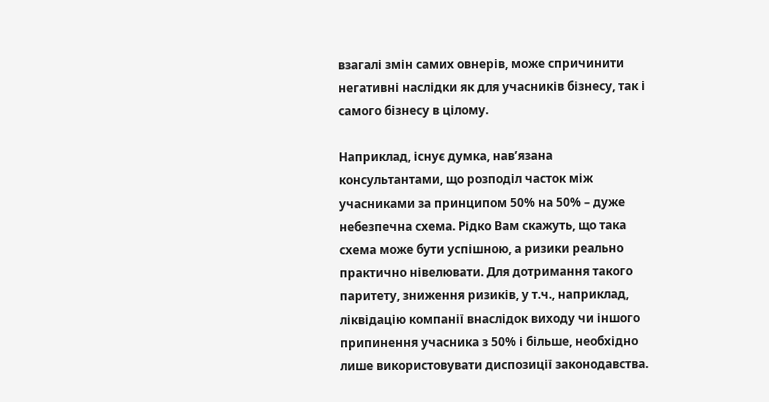взагалі змін самих овнерів, може спричинити негативні наслідки як для учасників бізнесу, так і самого бізнесу в цілому.

Наприклад, існує думка, нав’язана консультантами, що розподіл часток між учасниками за принципом 50% на 50% – дуже небезпечна схема. Рідко Вам скажуть, що така схема може бути успішною, а ризики реально практично нівелювати. Для дотримання такого паритету, зниження ризиків, у т.ч., наприклад, ліквідацію компанії внаслідок виходу чи іншого припинення учасника з 50% і більше, необхідно лише використовувати диспозиції законодавства.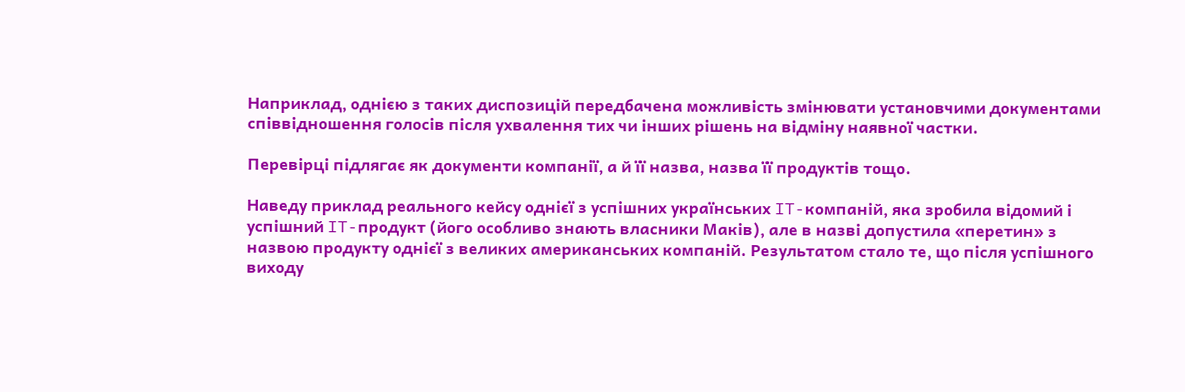Наприклад, однією з таких диспозицій передбачена можливість змінювати установчими документами співвідношення голосів після ухвалення тих чи інших рішень на відміну наявної частки.

Перевірці підлягає як документи компанії, а й її назва, назва її продуктів тощо.

Наведу приклад реального кейсу однієї з успішних українських IT-компаній, яка зробила відомий і успішний IT-продукт (його особливо знають власники Маків), але в назві допустила «перетин» з назвою продукту однієї з великих американських компаній. Результатом стало те, що після успішного виходу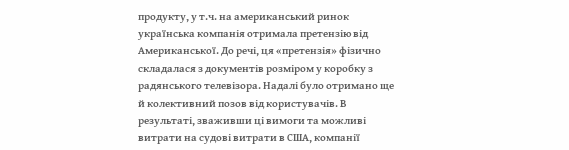продукту, у т.ч. на американський ринок українська компанія отримала претензію від Американської. До речі, ця «претензія» фізично складалася з документів розміром у коробку з радянського телевізора. Надалі було отримано ще й колективний позов від користувачів. В результаті, зваживши ці вимоги та можливі витрати на судові витрати в США, компанії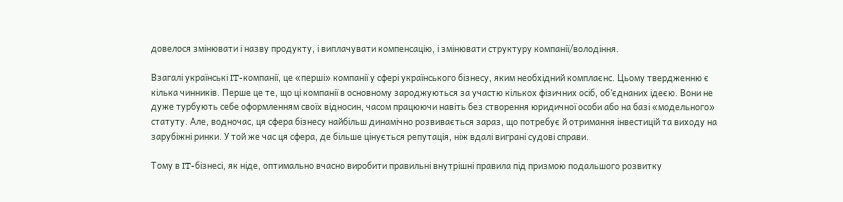довелося змінювати і назву продукту, і виплачувати компенсацію, і змінювати структуру компанії/володіння.

Взагалі українські IT-компанії, це «перші» компанії у сфері українського бізнесу, яким необхідний комплаєнс. Цьому твердженню є кілька чинників. Перше це те, що ці компанії в основному зароджуються за участю кількох фізичних осіб, об’єднаних ідеєю. Вони не дуже турбують себе оформленням своїх відносин, часом працюючи навіть без створення юридичної особи або на базі «модельного» статуту. Але, водночас, ця сфера бізнесу найбільш динамічно розвивається зараз, що потребує й отримання інвестицій та виходу на зарубіжні ринки. У той же час ця сфера, де більше цінується репутація, ніж вдалі виграні судові справи.

Тому в IT-бізнесі, як ніде, оптимально вчасно виробити правильні внутрішні правила під призмою подальшого розвитку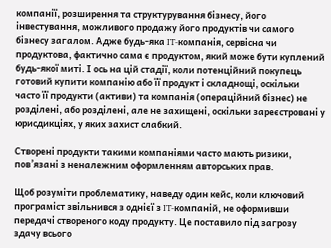компанії, розширення та структурування бізнесу, його інвестування, можливого продажу його продуктів чи самого бізнесу загалом. Адже будь-яка IT-компанія, сервісна чи продуктова, фактично сама є продуктом, який може бути куплений будь-якої миті. І ось на цій стадії, коли потенційний покупець готовий купити компанію або її продукт і складнощі, оскільки  часто її продукти (активи) та компанія (операційний бізнес) не розділені, або розділені, але не захищені, оскільки зареєстровані у юрисдикціях, у яких захист слабкий.

Створені продукти такими компаніями часто мають ризики, пов’язані з неналежним оформленням авторських прав.

Щоб розуміти проблематику, наведу один кейс, коли ключовий програміст звільнився з однієї з IT-компаній, не оформивши передачі створеного коду продукту. Це поставило під загрозу здачу всього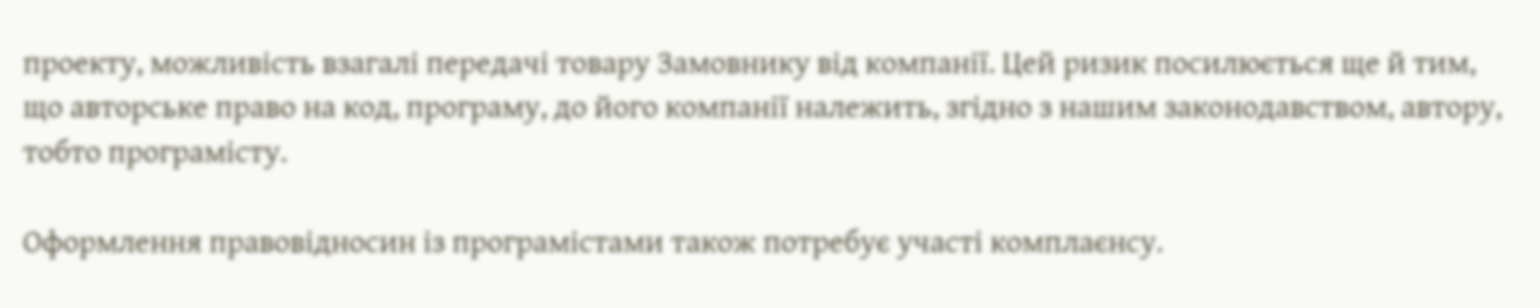проекту, можливість взагалі передачі товару Замовнику від компанії. Цей ризик посилюється ще й тим, що авторське право на код, програму, до його компанії належить, згідно з нашим законодавством, автору, тобто програмісту.

Оформлення правовідносин із програмістами також потребує участі комплаєнсу.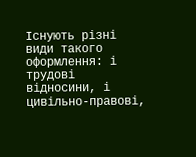Існують різні види такого оформлення: і трудові відносини, і цивільно-правові,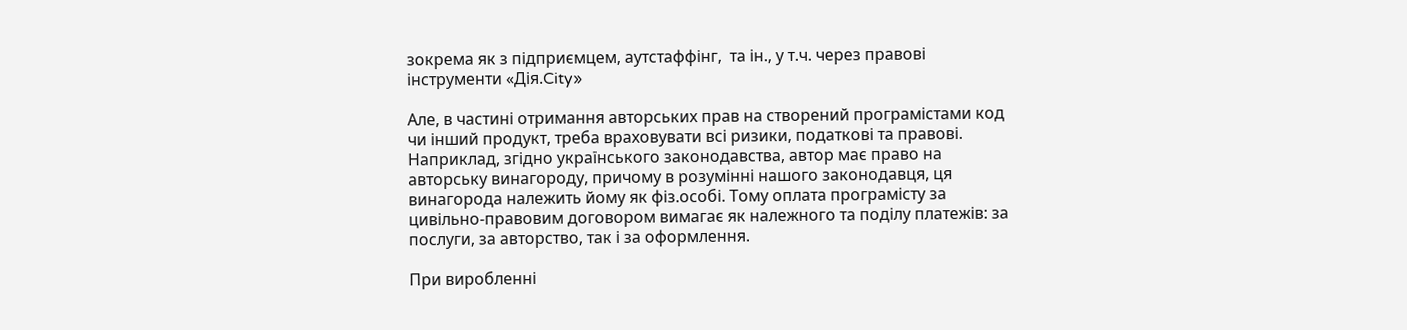зокрема як з підприємцем, аутстаффінг,  та ін., у т.ч. через правові інструменти «Дія.City»

Але, в частині отримання авторських прав на створений програмістами код чи інший продукт, треба враховувати всі ризики, податкові та правові. Наприклад, згідно українського законодавства, автор має право на авторську винагороду, причому в розумінні нашого законодавця, ця винагорода належить йому як фіз.особі. Тому оплата програмісту за цивільно-правовим договором вимагає як належного та поділу платежів: за послуги, за авторство, так і за оформлення.

При виробленні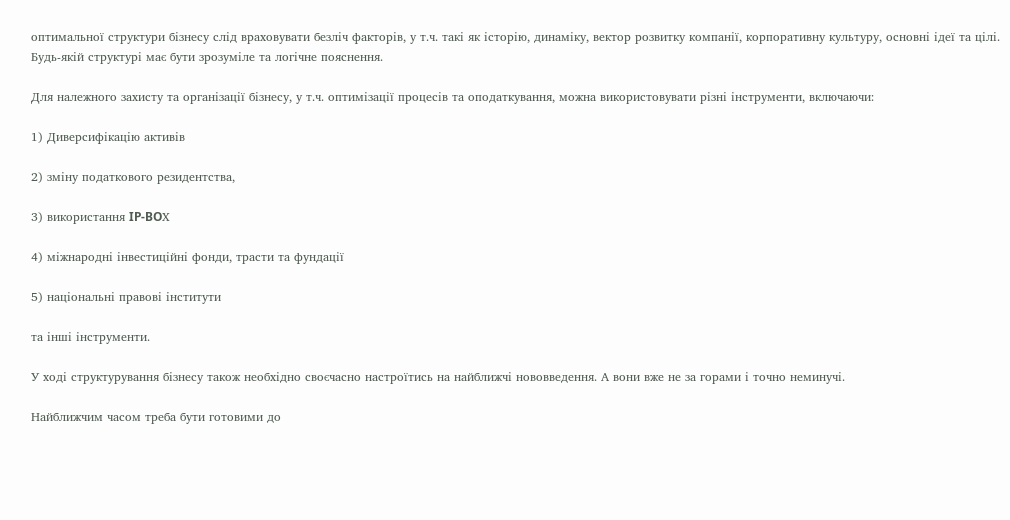оптимальної структури бізнесу слід враховувати безліч факторів, у т.ч. такі як історію, динаміку, вектор розвитку компанії, корпоративну культуру, основні ідеї та цілі. Будь-якій структурі має бути зрозуміле та логічне пояснення.

Для належного захисту та організації бізнесу, у т.ч. оптимізації процесів та оподаткування, можна використовувати різні інструменти, включаючи:

1) Диверсифікацію активів

2) зміну податкового резидентства,

3) використання IP-BOХ

4) міжнародні інвестиційні фонди, трасти та фундації

5) національні правові інститути

та інші інструменти.

У ході структурування бізнесу також необхідно своєчасно настроїтись на найближчі нововведення. А вони вже не за горами і точно неминучі.

Найближчим часом треба бути готовими до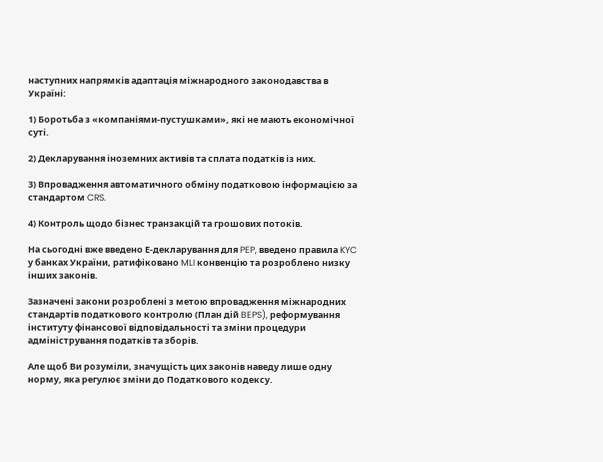наступних напрямків адаптація міжнародного законодавства в Україні:

1) Боротьба з «компаніями-пустушками», які не мають економічної суті.

2) Декларування іноземних активів та сплата податків із них.

3) Впровадження автоматичного обміну податковою інформацією за стандартом CRS.

4) Контроль щодо бізнес транзакцій та грошових потоків.

На сьогодні вже введено Е-декларування для PEP, введено правила KYC у банках України, ратифіковано MLI конвенцію та розроблено низку інших законів.

Зазначені закони розроблені з метою впровадження міжнародних стандартів податкового контролю (План дій BEPS), реформування інституту фінансової відповідальності та зміни процедури адміністрування податків та зборів.

Але щоб Ви розуміли, значущість цих законів наведу лише одну норму, яка регулює зміни до Податкового кодексу.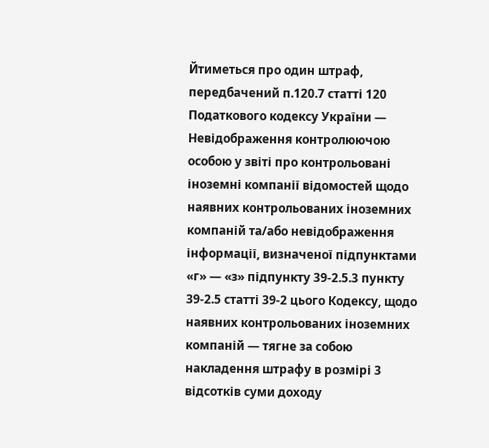Йтиметься про один штраф, передбачений п.120.7 статті 120 Податкового кодексу України — Невідображення контролюючою особою у звіті про контрольовані іноземні компанії відомостей щодо наявних контрольованих іноземних компаній та/або невідображення інформації, визначеної підпунктами «г» — «з» підпункту 39-2.5.3 пункту 39-2.5 статті 39-2 цього Кодексу, щодо наявних контрольованих іноземних компаній — тягне за собою накладення штрафу в розмірі 3 відсотків суми доходу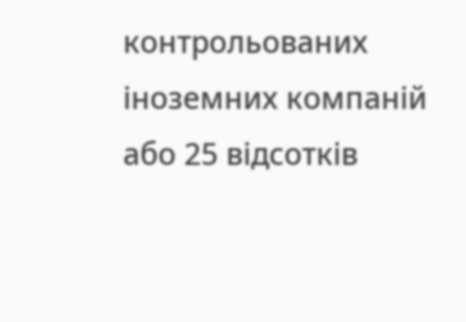контрольованих іноземних компаній або 25 відсотків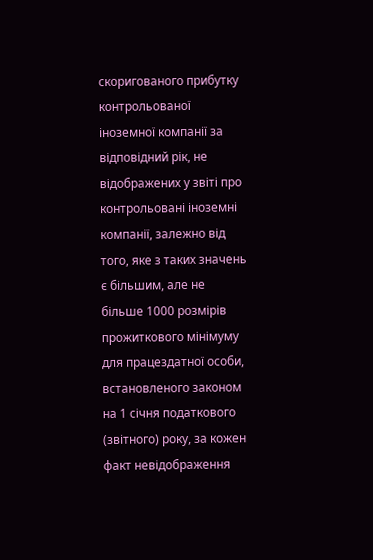скоригованого прибутку контрольованої іноземної компанії за відповідний рік, не відображених у звіті про контрольовані іноземні компанії, залежно від того, яке з таких значень є більшим, але не більше 1000 розмірів прожиткового мінімуму для працездатної особи, встановленого законом на 1 січня податкового (звітного) року, за кожен факт невідображення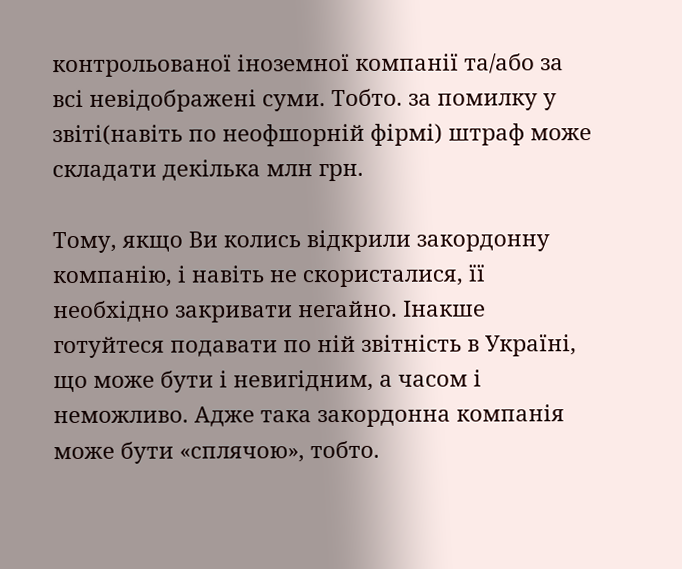контрольованої іноземної компанії та/або за всі невідображені суми. Тобто. за помилку у звіті(навіть по неофшорній фірмі) штраф може складати декілька млн грн.

Тому, якщо Ви колись відкрили закордонну компанію, і навіть не скористалися, її необхідно закривати негайно. Інакше готуйтеся подавати по ній звітність в Україні, що може бути і невигідним, а часом і неможливо. Адже така закордонна компанія може бути «сплячою», тобто.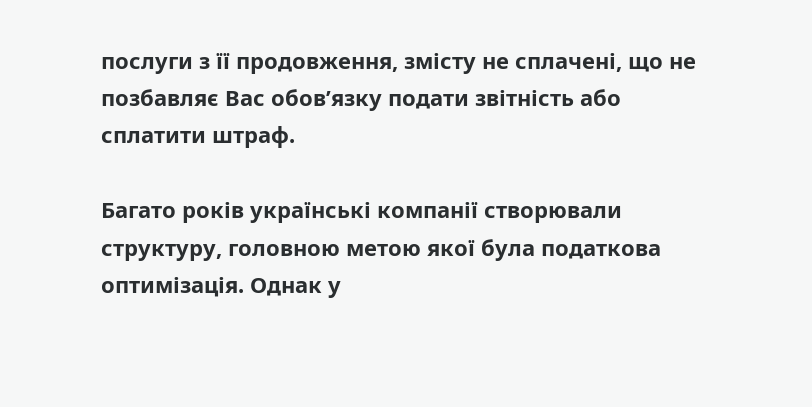послуги з її продовження, змісту не сплачені, що не позбавляє Вас обов’язку подати звітність або сплатити штраф.

Багато років українські компанії створювали структуру, головною метою якої була податкова оптимізація. Однак у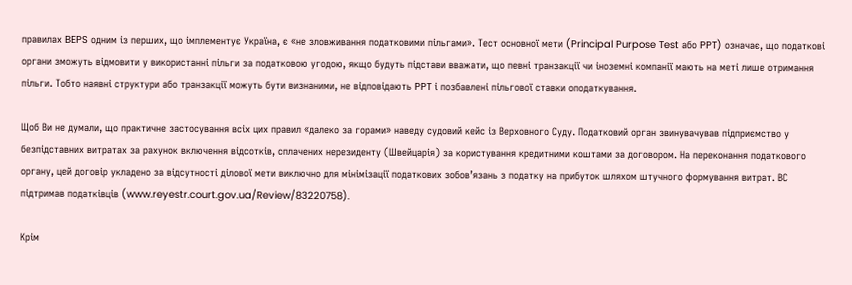правилах BEPS одним із перших, що імплементує Україна, є «не зловживання податковими пільгами». Тест основної мети (Principal Purpose Test або PPT) означає, що податкові органи зможуть відмовити у використанні пільги за податковою угодою, якщо будуть підстави вважати, що певні транзакції чи іноземні компанії мають на меті лише отримання пільги. Тобто наявні структури або транзакції можуть бути визнаними, не відповідають PPT і позбавлені пільгової ставки оподаткування.

Щоб Ви не думали, що практичне застосування всіх цих правил «далеко за горами» наведу судовий кейс із Верховного Суду. Податковий орган звинувачував підприємство у безпідставних витратах за рахунок включення відсотків, сплачених нерезиденту (Швейцарія) за користування кредитними коштами за договором. На переконання податкового органу, цей договір укладено за відсутності ділової мети виключно для мінімізації податкових зобов’язань з податку на прибуток шляхом штучного формування витрат. ВС підтримав податківців (www.reyestr.court.gov.ua/Review/83220758).

Крім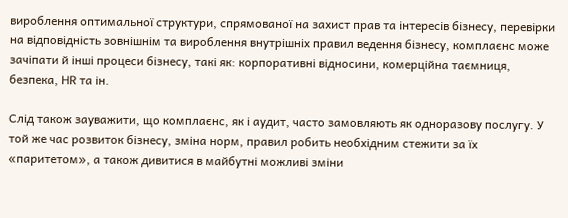вироблення оптимальної структури, спрямованої на захист прав та інтересів бізнесу, перевірки на відповідність зовнішнім та вироблення внутрішніх правил ведення бізнесу, комплаєнс може зачіпати й інші процеси бізнесу, такі як: корпоративні відносини, комерційна таємниця, безпека, HR та ін.

Слід також зауважити, що комплаєнс, як і аудит, часто замовляють як одноразову послугу. У той же час розвиток бізнесу, зміна норм, правил робить необхідним стежити за їх «паритетом», а також дивитися в майбутні можливі зміни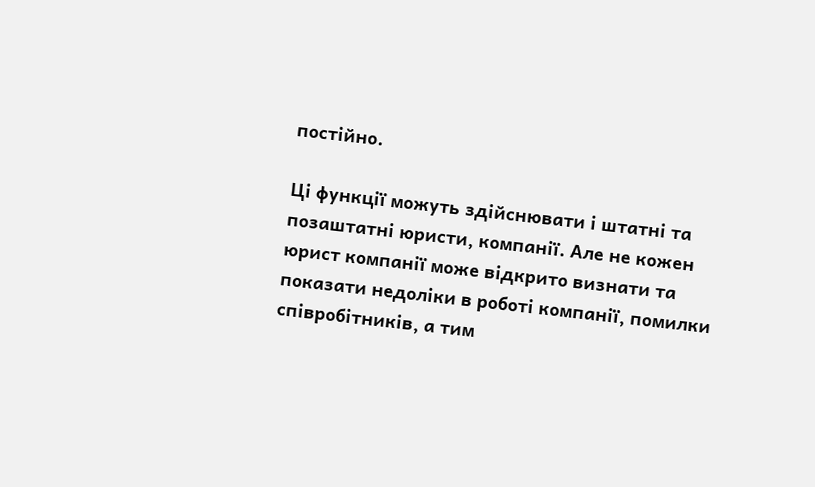постійно.

Ці функції можуть здійснювати і штатні та позаштатні юристи, компанії. Але не кожен юрист компанії може відкрито визнати та показати недоліки в роботі компанії, помилки співробітників, а тим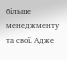більше менеджменту та свої. Адже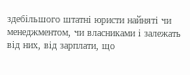здебільшого штатні юристи найняті чи менеджментом, чи власниками і залежать від них, від зарплати, що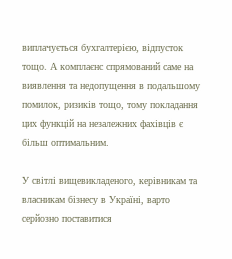виплачується бухгалтерією, відпусток тощо. А комплаєнс спрямований саме на виявлення та недопущення в подальшому помилок, ризиків тощо, тому покладання цих функцій на незалежних фахівців є більш оптимальним.

У світлі вищевикладеного, керівникам та власникам бізнесу в Україні, варто серйозно поставитися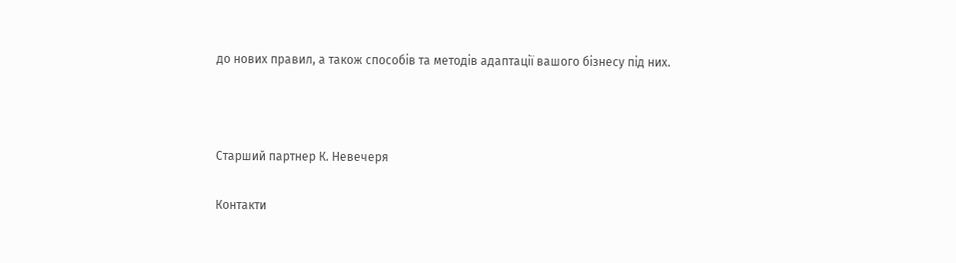до нових правил, а також способів та методів адаптації вашого бізнесу під них.



Старший партнер К. Невечеря

Контакти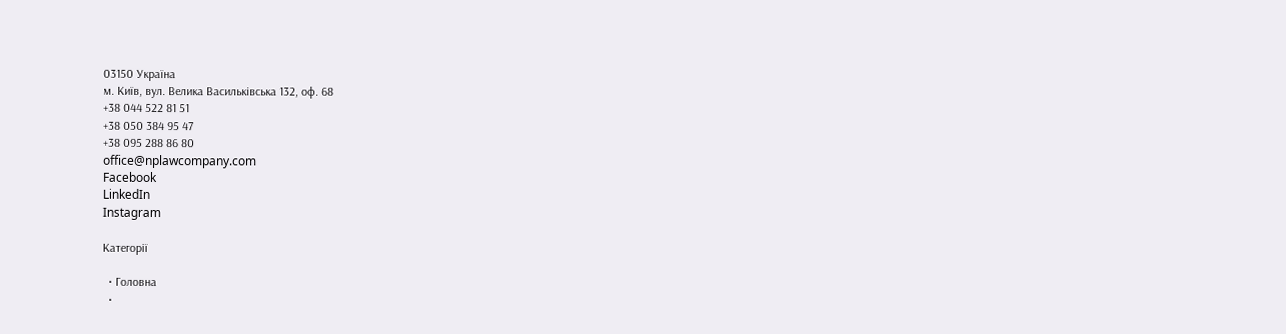03150 Україна
м. Київ, вул. Велика Васильківська 132, оф. 68
+38 044 522 81 51
+38 050 384 95 47
+38 095 288 86 80
office@nplawcompany.com
Facebook
LinkedIn
Instagram

Категорії

  • Головна
  •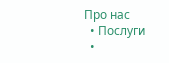Про нас
  • Послуги
  •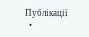Публікації
  •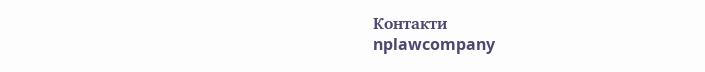Контакти
nplawcompany